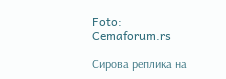Foto: Cemaforum.rs

Сирова реплика на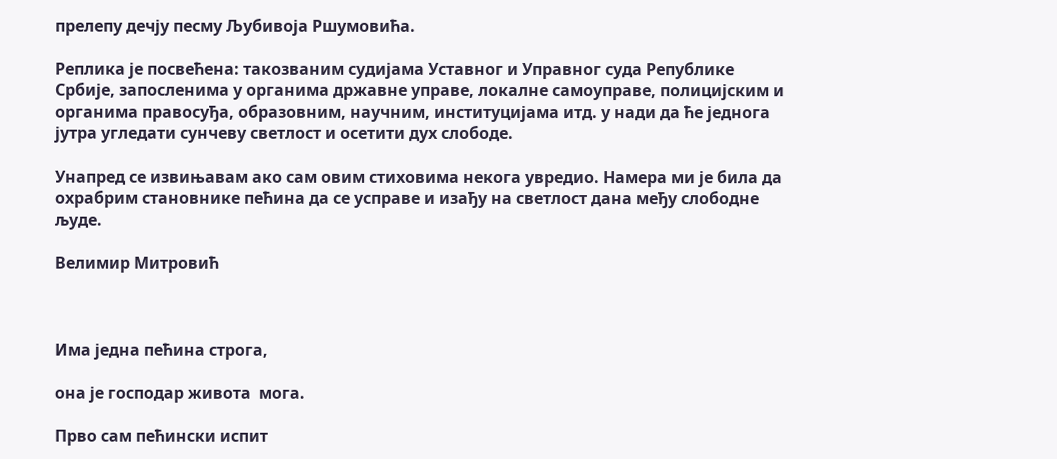прелепу дечју песму Љубивоја Ршумовића.

Реплика је посвећена: такозваним судијама Уставног и Управног суда Републике Србије, запосленима у органима државне управе, локалне самоуправе, полицијским и органима правосуђа, образовним, научним, институцијама итд. у нади да ће једнога јутра угледати сунчеву светлост и осетити дух слободе.

Унапред се извињавам ако сам овим стиховима некога увредио. Намера ми је била да охрабрим становнике пећина да се усправе и изађу на светлост дана међу слободне људе.

Велимир Митровић



Има једна пећина строга,

она је господар живота  мога.

Прво сам пећински испит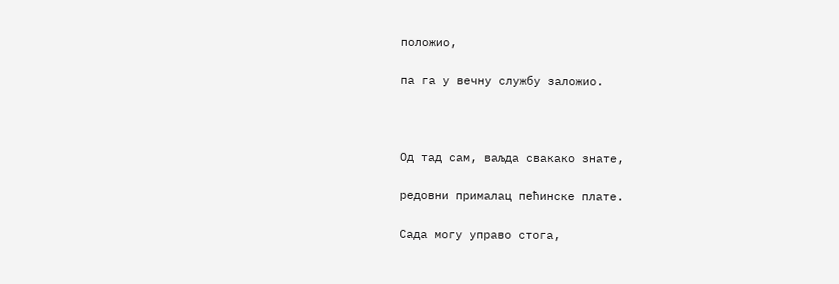положио,

па га у вечну службу заложио.



Од тад сам, ваљда свакако знате,

редовни прималац пећинске плате.

Сада могу управо стога,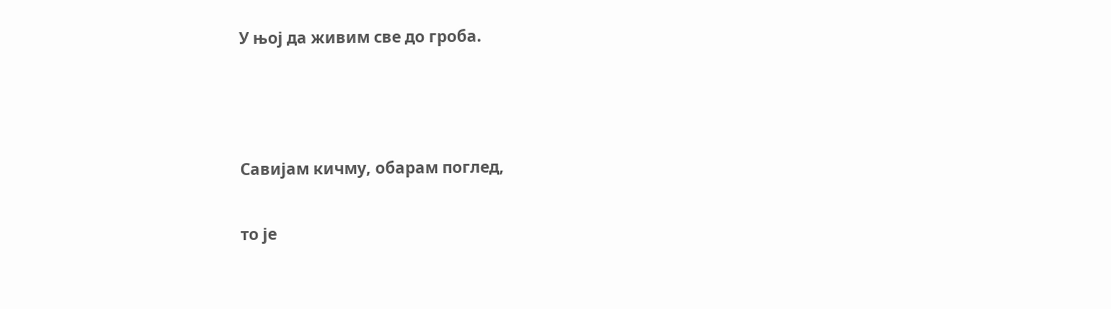У њој да живим све до гроба.



Савијам кичму, обарам поглед,

то је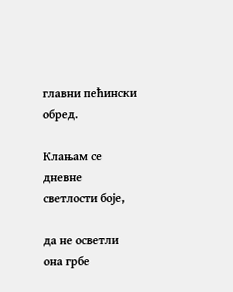главни пећински обред.

Клањам се дневне светлости боје,

да не осветли она грбе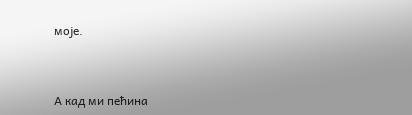моје.



А кад ми пећина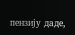пензију даде,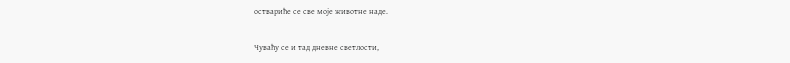оствариће се све моје животне наде.

Чуваћу се и тад дневне светлости,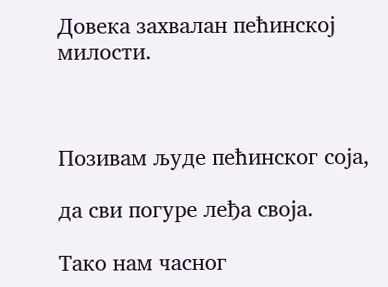Довека захвалан пећинској милости.



Позивам људе пећинског соја,

да сви погуре леђа своја.

Тако нам часног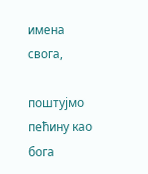имена свога,

поштујмо пећину као бога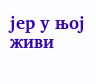jeр у њој живи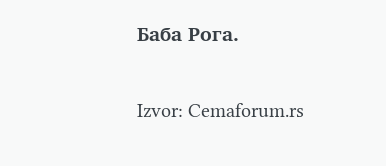Баба Рога.

Izvor: Cemaforum.rs